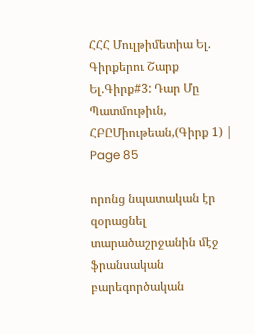ՀՀՀ Մուլթիմետիա Ել. Գիրքերու Շարք Ել.Գիրք#3: Դար Մը Պատմութիւն, ՀԲԸՄիութեան,(Գիրք 1) | Page 85

որոնց նպատական էր զօրացնել տարածաշրջանին մէջ ֆրանսական բարեգործական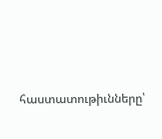հաստատութիւնները՝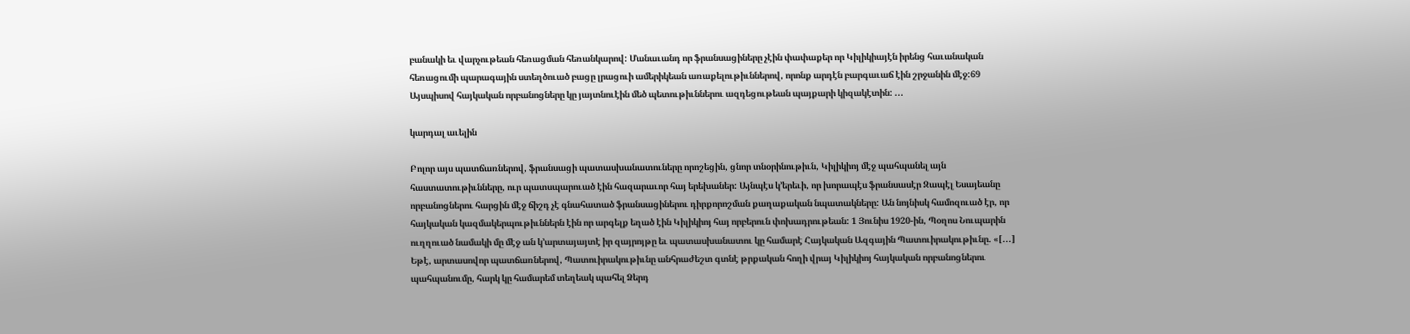բանակի եւ վարչութեան հեռացման հեռանկարով: Մանաւանդ որ ֆրանսացիները չէին փափաքեր որ Կիլիկիայէն իրենց հաւանական հեռացումի պարագային ստեղծուած բացը լրացուի ամերիկեան առաքելութիւններով, որոնք արդէն բարգաւաճ էին շրջանին մէջ:69 Այսպիսով հայկական որբանոցները կը յայտնուէին մեծ պետութիւններու ազդեցութեան պայքարի կիզակէտին: ...

կարդալ աւելին

Բոլոր այս պատճառներով, ֆրանսացի պատասխանատուները որոշեցին, ցնոր տնօրինութիւն, Կիլիկիոյ մէջ պահպանել այն հաստատութիւնները, ուր պատսպարուած էին հազարաւոր հայ երեխաներ: Այնպէս կ՚երեւի, որ խորապէս ֆրանսասէր Զապէլ Եսայեանը որբանոցներու հարցին մէջ ճիշդ չէ գնահատած ֆրանսացիներու դիրքորոշման քաղաքական նպատակները: Ան նոյնիսկ համոզուած էր, որ հայկական կազմակերպութիւններն էին որ արգելք եղած էին Կիլիկիոյ հայ որբերուն փոխադրութեան: 1 Յունիս 1920-ին, Պօղոս Նուպարին ուղղուած նամակի մը մէջ ան կ՚արտայայտէ իր զայրոյթը եւ պատասխանատու կը համարէ Հայկական Ազգային Պատուիրակութիւնը. «[...] Եթէ, արտասովոր պատճառներով, Պատուիրակութիւնը անհրաժեշտ գտնէ թրքական հողի վրայ Կիլիկիոյ հայկական որբանոցներու պահպանումը, հարկ կը համարեմ տեղեակ պահել Ձերդ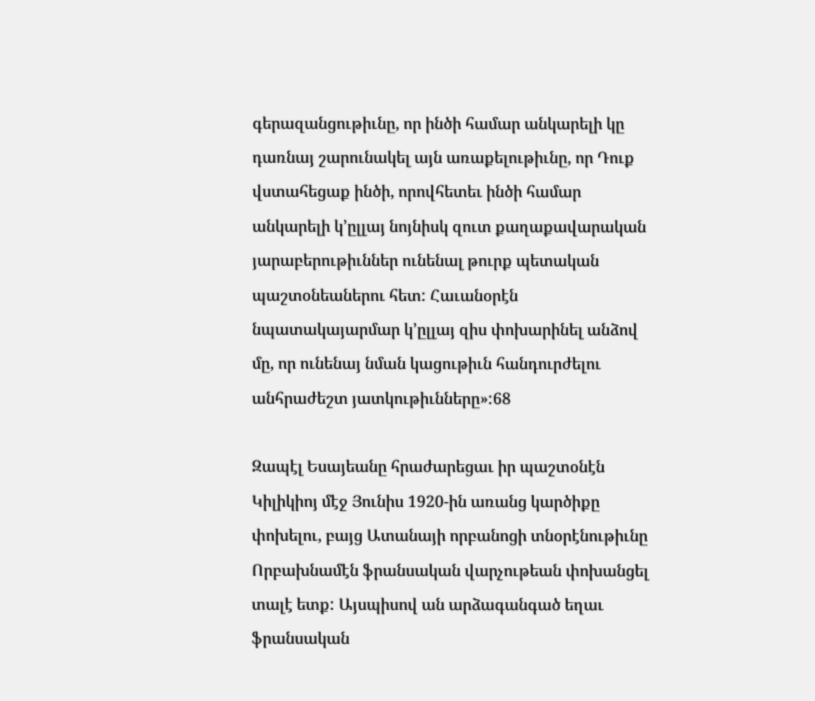գերազանցութիւնը, որ ինծի համար անկարելի կը դառնայ շարունակել այն առաքելութիւնը, որ Դուք վստահեցաք ինծի, որովհետեւ ինծի համար անկարելի կ՚ըլլայ նոյնիսկ զուտ քաղաքավարական յարաբերութիւններ ունենալ թուրք պետական պաշտօնեաներու հետ: Հաւանօրէն նպատակայարմար կ՚ըլլայ զիս փոխարինել անձով մը, որ ունենայ նման կացութիւն հանդուրժելու անհրաժեշտ յատկութիւնները»:68

Զապէլ Եսայեանը հրաժարեցաւ իր պաշտօնէն Կիլիկիոյ մէջ Յունիս 1920-ին առանց կարծիքը փոխելու, բայց Ատանայի որբանոցի տնօրէնութիւնը Որբախնամէն ֆրանսական վարչութեան փոխանցել տալէ ետք: Այսպիսով ան արձագանգած եղաւ ֆրանսական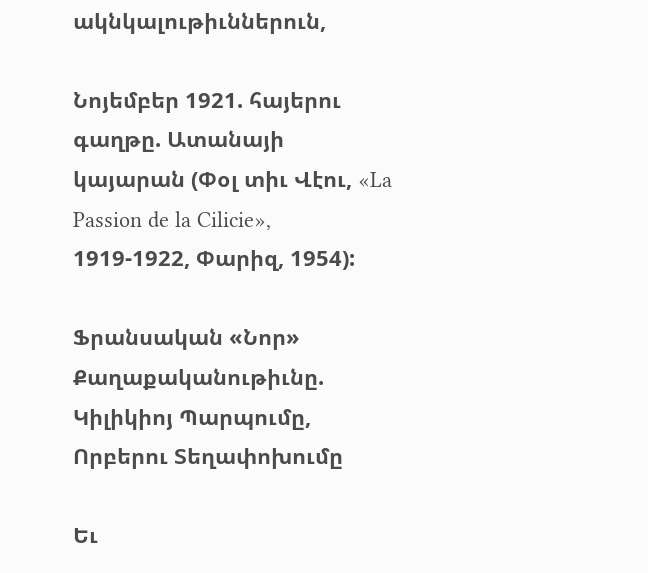ակնկալութիւններուն,

Նոյեմբեր 1921. հայերու գաղթը. Ատանայի կայարան (Փօլ տիւ Վէու, «La Passion de la Cilicie», 1919-1922, Փարիզ, 1954):

Ֆրանսական «Նոր» Քաղաքականութիւնը. Կիլիկիոյ Պարպումը, Որբերու Տեղափոխումը

Եւ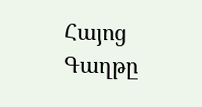Հայոց Գաղթը